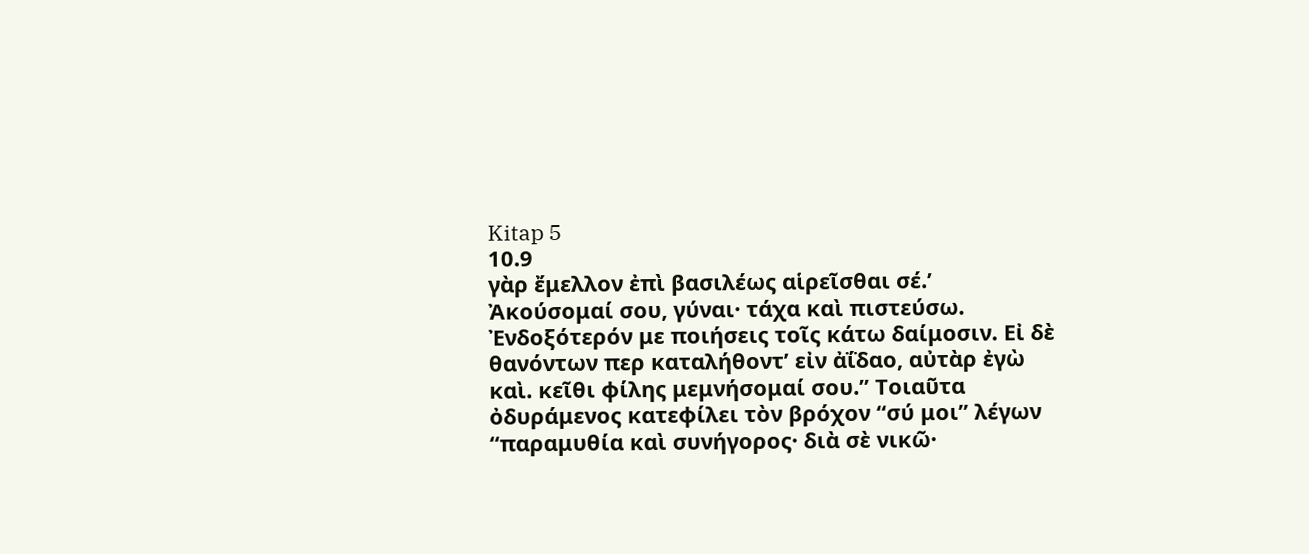Kitap 5
10.9
γὰρ ἔμελλον ἐπὶ βασιλέως αἱρεῖσθαι σέ.ʼ Ἀκούσομαί σου, γύναι· τάχα καὶ πιστεύσω. Ἐνδοξότερόν με ποιήσεις τοῖς κάτω δαίμοσιν. Εἰ δὲ θανόντων περ καταλήθοντ’ εἰν ἀΐδαο, αὐτὰρ ἐγὼ καὶ. κεῖθι φίλης μεμνήσομαί σου.” Τοιαῦτα ὀδυράμενος κατεφίλει τὸν βρόχον “σύ μοι” λέγων “παραμυθία καὶ συνήγορος· διὰ σὲ νικῶ·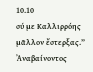10.10
σύ με Καλλιρρόης μᾶλλον ἔστερξας.” Ἀναβαίνοντος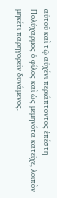αὐτοῦ καὶ τῷ αὐχένι περιάπτοντος ἐπέστη Πολύχαρμος ὁ φίλος καὶ ὡς μεμηνότα κατεῖχε, λοιπὸν μηκέτι παρηγορεῖν δυνάμενος.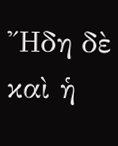Ἤδη δὲ καὶ ἡ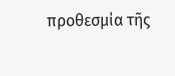προθεσμία τῆς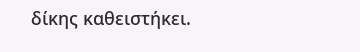δίκης καθειστήκει.